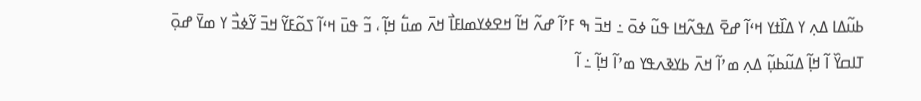ߕߎ߬ߡߊ ߡߍ߲ ߌ ߡߊ߰ߙߌ ߞߵߊ߬ ߝߐ߫ ߡߟߍ߬ߞߊ ߟߎ߬ ߦߋ߫ ߸ ߞߏ߫ ߒ ߓߴߊ߬ ߝߍ߬ ߞߊ߬ ߞߐߦߌߘߊߓߊ߯ ߞߍ߫ ߘߎ߱ ߞߊ߲߬ ، ߏ߬ ߟߎ߫ ߞߵߊ߬ ߖߋ߬ߓߌ߬ ߞߏ߫ ߌ߬ߦߏ߯ ߌ ߘߌ߫ ߝߋ߲߫ ߠߊߛߌ߰ ߊ߬ ߞߊ߲߬ ߡߎ߬ߕߎ߲߬ ߡߍ߲ ߘߴߊ߬ ߞߍ߫ ߕߌߢߍߟߌ ߘߴߊ߬ ߞߊ߲߬ ߸ ߊ߬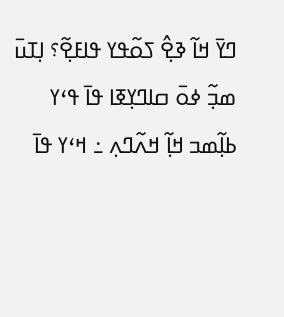ߣߌ߫ ߞߊ߬ ߢߐ߲߮ ߖߋ߬ߟߌ ߟߊߓߐ߲߬؟ ߊ߲ߠߎ߫ ߘߏ߲߬ ߦߋ߫ ߛߊߣߌ߲ߧߊ ߟߊ߫ ߟߵߌ ߕߊ߲߬ߘߏ ߞߊ߲߬ ߞߍ߬ߣߍ߲ ߸ ߞߵߌ ߟߊ߫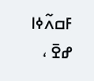ߓߛߍ߬ߦߊ ߝߐ߫ ،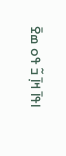ߊߟߊ߫ ߞߊ߲߫ ߏ߬ ߟߋ ߘߐ߫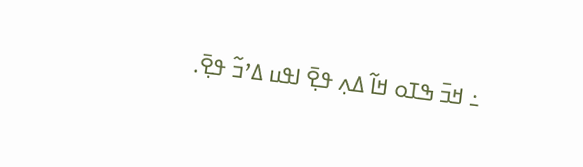߸ ߞߏ߫ ߒߠߋ ߞߊ߬ ߡߍ߲ ߟߐ߲߫ ߊߟߎ ߡߴߏ߬ ߟߐ߲߫.